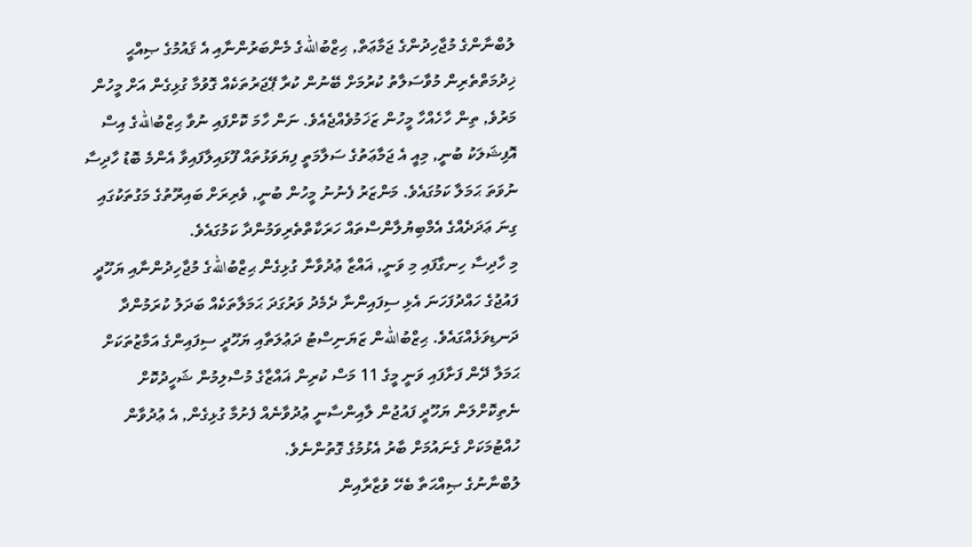ލުބްނާންގެ މުޖާހިދުންގެ ޖަމާޢަތް, ޙިޒްބުاللهގެ މެންބަރުންނާއި އެ ޤައުމުގެ ޞިއްޙީ ޚިދުމަތްތެރިން މުވާސަލާތު ކުރުމަށް ބޭނުން ކުރާ ޕޭޖަރުތަކެއް ގޮވުމާ ގުޅިގެން އަށް މީހުން މަރުވެ, ތިން ހާހެއްހާ މީހުން ޒަޚަމުވެއްޖެއެވެ. ނަން ހާމަ ކޮށްފައި ނުވާ ޙިޒްބުاللهގެ އިސް އޮފިޝަލަކު ބުނީ, މިއީ އެ ޖަމާޢަތުގެ ސަލާމަތީ ފިޔަވަޅުތައް ފޫޅައިލާފައިވާ އެންމެ ބޮޑު ހާދިސާ ނުވަތަ ޙަމަލާ ކަމުގައެވެ. މަންޒަރު ފެނުނު މީހުން ބުނީ, ވެރިރަށް ބައިރޫތުގެ މަގުތަކުގައި ގިނަ ޢަދަދެއްގެ އެމްބިޔުލާންސްތައް ހަރަކާތްތެރިވަމުންދާ ކަމުގައެވެ.
މި ހާދިސާ ހިނގާފައި މި ވަނީ, ޣައްޒާ ޢުދުވާނާ ގުޅިގެން ޙިޒްބުاللهގެ މުޖާހިދުންނާއި ޔަހޫދީ ފައުޖުގެ ހައްދުފަހަނަ އެޅި ސިފައިންނާ ދެމެދު ވަރުގަދަ ޙަމަލާތަކެއް ބަދަލު ކުރަމުންދާ ދަނޑިވަޅެއްގައެވެ. ޙިޒްބުاللهން ޒަޔަނިސްޓު ދަޢުލަތާއި ޔަހޫދީ ސިފައިންގެ އަމާޒުތަކަށް ޙަމަލާ ދޭން ފަށާފައި ވަނީ މީގެ 11 މަސް ކުރިން ޣައްޒާގެ މުސްލިމުން ޝަހީދުކޮށް ނެތިކޮށްލަން ޔަހޫދީ ފައުޖުން ލާއިންސާނީ ޢުދުވާނެއް ފެށުމާ ގުޅިގެން, އެ ޢުދުވާން ހުއްޓުމަކަށް ގެނައުމަށް ބާރު އެޅުމުގެ ގޮތުންނެވެ.
ލުބްނާނުގެ ޞިއްޙަތާ ބެހޭ ވުޒާރާއިން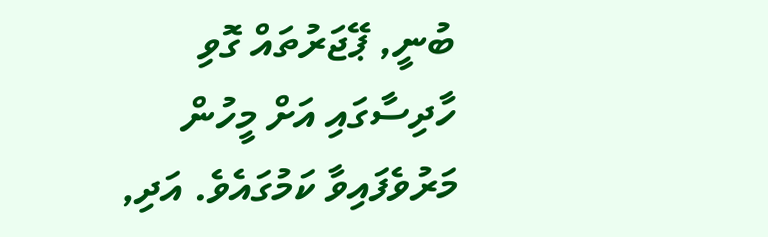ބުނީ, ޕޭޖަރުތައް ގޮވި ހާދިސާގައި އަށް މީހުން މަރުވެފައިވާ ކަމުގައެވެ. އަދި,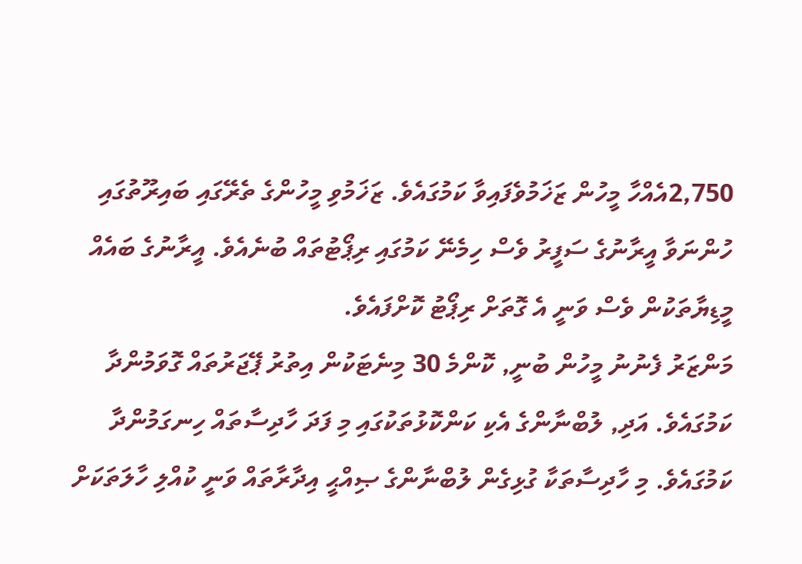2,750އެއްހާ މީހުން ޒަޚަމުވެފައިވާ ކަމުގައެވެ. ޒަޚަމުވި މީހުންގެ ތެރޭގައި ބައިރޫތުގައި ހުންނަވާ އީރާނުގެ ސަފީރު ވެސް ހިމެނޭ ކަމުގައި ރިޕޯޓުތައް ބުނެއެވެ. އީރާނުގެ ބައެއް މީޑިޔާތަކުން ވެސް ވަނީ އެ ގޮތަށް ރިޕޯޓު ކޮށްފައެވެ.
މަންޒަރު ފެނުނު މީހުން ބުނީ, ކޮންމެ 30 މިނެޓަކުން އިތުރު ޕޭޖަރުތައް ގޮވަމުންދާ ކަމުގައެވެ. އަދި, ލުބްނާންގެ އެކި ކަންކޮޅުތަކުގައި މި ފަދަ ހާދިސާތައް ހިނގަމުންދާ ކަމުގައެވެ. މި ހާދިސާތަކާ ގުޅިގެން ލުބްނާންގެ ޞިއްޙީ އިދާރާތައް ވަނީ ކުއްލި ހާލަތަކަށް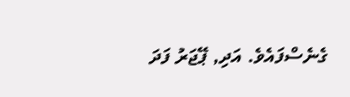ގެނެސްފައެވެ. އަދި, ޕޭޖަރު ފަދަ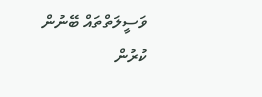ވަސީލަތްތައް ބޭނުން ކުރުން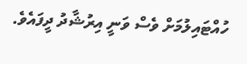ހުއްޓައިލުމަށް ވެސް ވަނީ އިރުޝާދު ދީފައެވެ.